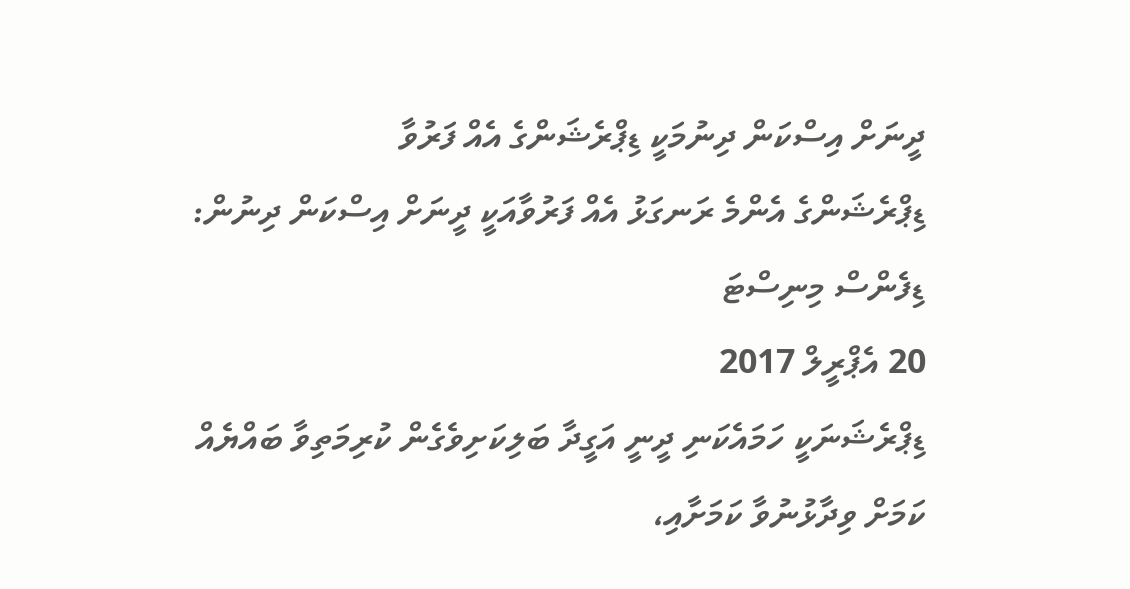ދީނަށް އިސްކަން ދިނުމަކީ ޑިޕްރެޝަންގެ އެއް ފަރުވާ
ޑިޕްރެޝަންގެ އެންމެ ރަނގަޅު އެއް ފަރުވާއަކީ ދީނަށް އިސްކަން ދިނުން: ޑިފެންސް މިނިސްޓަ
20 އެޕްރީލް 2017
ޑިޕްރެޝަނަކީ ހަމައެކަނި ދީނީ އަގީދާ ބަލިކަށިވެގެން ކުރިމަތިވާ ބައްޔެއް ކަމަށް ވިދާޅުނުވާ ކަމަށާއި،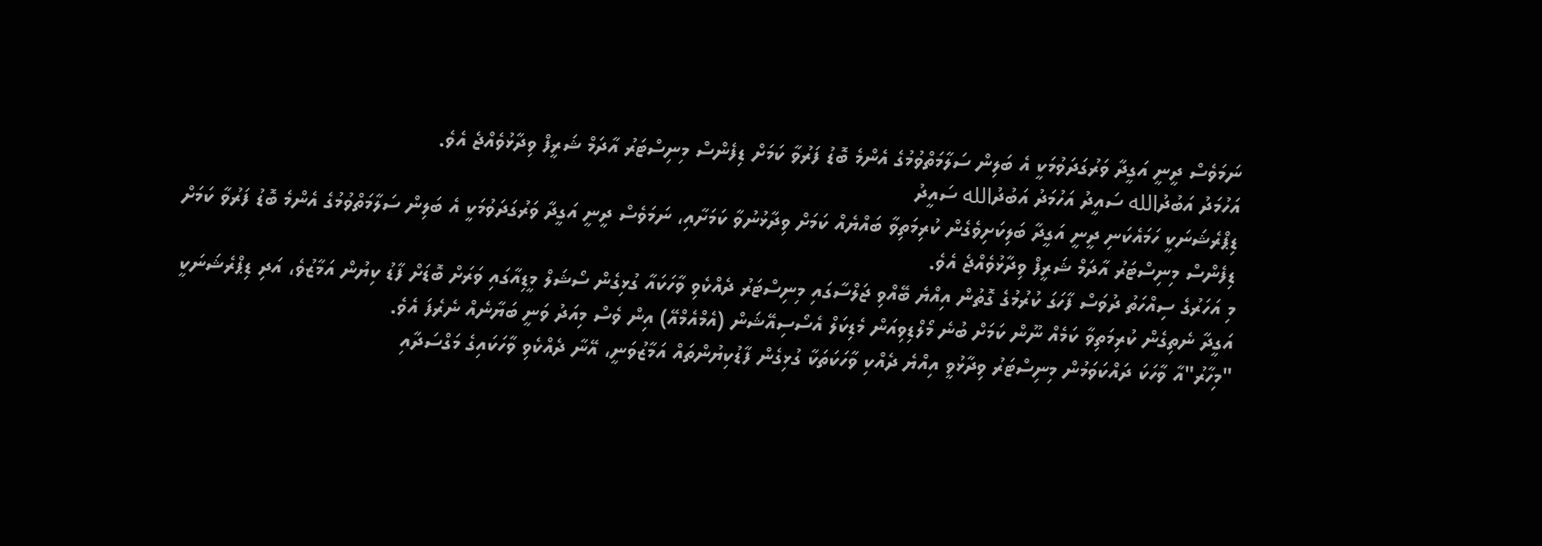ނަމަވެސް ދީނީ އަގީދާ ވަރުގަދަވުމަކީ އެ ބަލިން ސަލާމަތްވުމުގެ އެންމެ ބޮޑު ފަރުވާ ކަމަށް ޑިފެންސް މިނިސްޓަރު އާދަމް ޝަރީފް ވިދާޅުވެއްޖެ އެވެ.
އަހުމަދު އަބުދުالله ސައީދު އަހުމަދު އަބުދުالله ސައީދު
ޑިޕްރެޝަނަކީ ހަމައެކަނި ދީނީ އަގީދާ ބަލިކަށިވެގެން ކުރިމަތިވާ ބައްޔެއް ކަމަށް ވިދާޅުނުވާ ކަމަށާއި، ނަމަވެސް ދީނީ އަގީދާ ވަރުގަދަވުމަކީ އެ ބަލިން ސަލާމަތްވުމުގެ އެންމެ ބޮޑު ފަރުވާ ކަމަށް ޑިފެންސް މިނިސްޓަރު އާދަމް ޝަރީފް ވިދާޅުވެއްޖެ އެވެ.
މި އަހަރުގެ ސިއްހަތު ދުވަސް ފާހަގަ ކުރުމުގެ ގޮތުން އިއްޔެ ބޭއްވި ޖަލްސާގައި މިނިސްޓަރު ދެއްކެވި ވާހަކައާ ގުޅިގެން ސޯޝަލް މީޑިއާގައި ވަރަށް ބޮޑަށް ފާޑު ކިޔުން އަމާޒުވެ، އަދި ޑިޕްރެޝަނަކީ އަގީދާ ނެތިގެން ކުރިމަތިވާ ކަމެއް ނޫން ކަމަށް ބުނެ މޯލްޑިވިއަން މެޑިކަލް އެސޯސިއޭޝަން (އެމްއެމްއޭ) އިން ވެސް މިއަދު ވަނީ ބަޔާނެއް ނެރެފަ އެވެ.
"މިހާރު"އާ ވާހަކަ ދައްކަވަމުން މިނިސްޓަރު ވިދާޅުވީ އިއްޔެ ދެއްކި ވާހަކަތަކާ ގުޅިގެން ފާޑުކިޔުންތައް އަމާޒުވަނީ، އޭނާ ދެއްކެވި ވާހަކައިގެ މަގްސަދާއި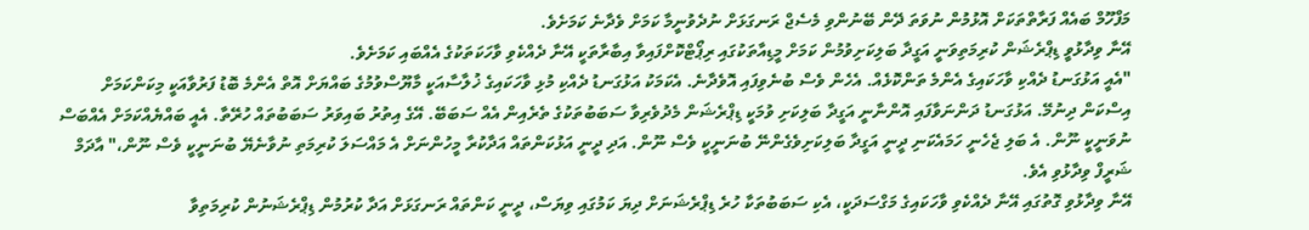މަފްހޫމް ބައެއް ފަރާތްތަކަށް އޮޅުމުން ނުވަތަ ދޭން ބޭނުންވި މެސެޖް ރަނގަޅަށް ނުދެވުނީމާ ކަމަށް ވެދާނެ ކަމަށެވެ.
އޭނާ ވިދާޅުވީ ޑިޕްރެޝަން ކުރިމަތިވަނީ އަގީދާ ބަލިކަށިވުމުން ކަމަށް މީޑިއާތަކުގައި ރިޕޯޓްކޮށްފައިވާ އިބާރާތަކީ އޭނާ ދެއްކެވި ވާހަކަތަކުގެ އެއްބައި ކަމަށެވެ.
"އެއީ އަޅުގަނޑު ދެއްކި ވާހަކައިގެ އެންމެ ތަންކޮޅެއް. އެހެން ވެސް ބުނެވިފައި އޮވެދާނެ. އެކަމަކު އަޅުގަނޑު ދެއްކި މުޅި ވާހަކައިގެ ޚުލާސާއަކީ މާޔޫސްވުމުގެ ބައްޔަށް އޮތް އެންމެ ބޮޑު ފަރުވާއަކީ މިކަންކަމަށް އިސްކަން ދިނުމޭ. އަޅުގަނޑު ދަންނަވާފައި އޮންނާނީ އަގީދާ ބަލިކަށި ވުމަކީ ޑިޕްރެޝަން މެދުވެރިވާ ސަބަބުތަކުގެ ތެރެއިން އެއް ސަބަބޭ. އޭގެ އިތުރު ބައިވަރު ސަބަބުތައް ހުރޭތާ. އެއީ ބައްޔެއްކަމަށް އެއްބަސް ނުވަނީކީ ނޫން. އެ ބަލި ޖެހެނީ ހަމައެކަނި ދީނީ އަގީދާ ބަލިކަށިވެގެންނޭ ބުނަނީކީ ވެސް ނޫން. އަދި ދީނީ އަޅުކަންތައް އަދާކުރާ މީހުންނަށް އެ މައްސަލަ ކުރިމަތި ނުވާނެޔޭ ބުނަނީކީ ވެސް ނޫން،" އާދަމް ޝަރީފް ވިދާޅުވި އެވެ.
އޭނާ ވިދާޅުވި ގޮތުގައި އޭނާ ދެއްކެވި ވާހަކައިގެ މަގްސަދަކީ، އެކި ސަބަބުތަކާ ހުރެ ޑިޕްރެޝަނަށް ދިޔަ ކަމުގައި ވިޔަސް، ދީނީ ކަންތައް ރަނގަޅަށް އަދާ ކުރުމުން ޑިޕްރެޝަނުން ކުރިމަތިވާ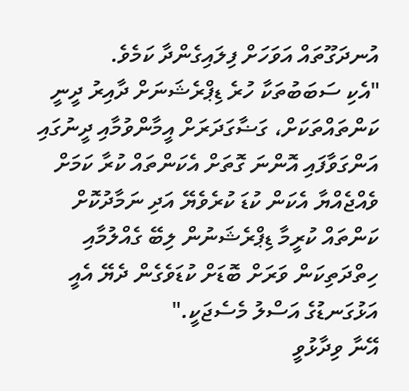އުނދަގޫތައް އަވަހަށް ފިލައިގެންދާ ކަމެވެ.
"އެކި ސަބަބުތަކާ ހުރެ ޑިޕްރެޝަނަށް ދާއިރު ދީނީ ކަންތައްތަކަށް، ގަޟާގަދަރަށް އީމާންވުމާއި ދީނުގައި އަންގަވާފައި އޮންނަ ގޮތަށް އެކަންތައް ކުރާ ކަމަށް ވެއްޖެއްޔާ އެކަން ކުޑަ ކުރެވެޔޭ އަދި ނަމާދުކޮށް ކަންތައް ކުރީމާ ޑިޕްރެޝަނުން ލިބޭ ގެއްލުމާއި ހިތްދަތިކަން ވަރަށް ބޮޑަށް ކުޑަވެގެން ދެޔޭ އެއީ އަޅުގަނޑުގެ އަސްލު މެސެޖަކީ."
އޭނާ ވިދާޅުވީ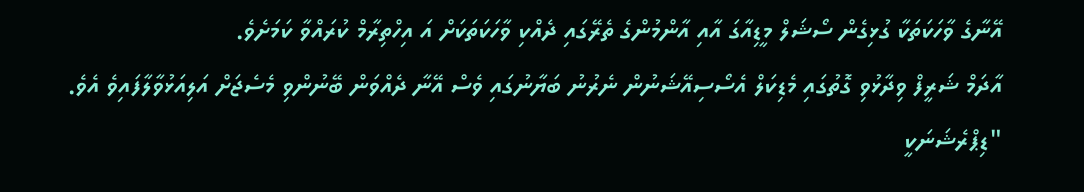އޭނާގެ ވާހަކަތަކާ ގުޅިގެން ސޯޝަލް މީޑިއާގަ އާއި އާންމުންގެ ތެރޭގައި ދެއްކި ވާހަކަތަކަށް އަ އިހްތިރާމް ކުރައްވާ ކަމަށެވެ.
އާދަމް ޝަރީފް ވިދާޅުވި ގޮތުގައި މެޑިކަލް އެސޯސިއޭޝަނުން ނެރުނު ބަޔާނުގައި ވެސް އޭނާ ދެއްވަން ބޭނުންވި މެސެޖަށް އަލިއަޅުވާލާފައިވެ އެވެ.
"ޑިޕްރެޝަނަކީ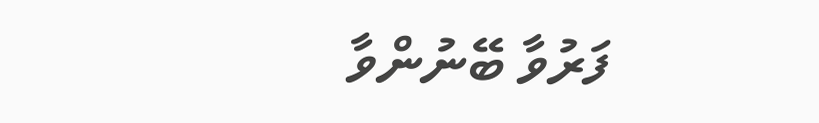ފަރުވާ ބޭނުންވާ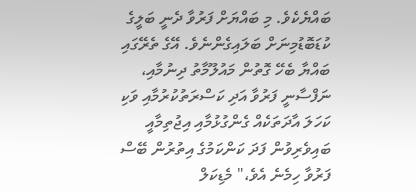ބައްޔެކެވެ. މި ބައްޔަށް ފަރުވާ ދެނީ ބަލީގެ ކުޑަބޮޑުމިނަށް ބަލައިގެންނެވެ. އޭގެ ތެރޭގައި ބައްޔާ ބެހޭ ގޮތުން މައުލޫމާތު ދިނުމާއި، ނަފްސާނީ ފަރުވާ އަދި ކަސްރަތުކުރުމާއި ވަކި ކަހަލަ އާދަތަކެއް ގެންގުޅުމާއި އިޖުތިމާއީ ބައިވެރިވުން ފަދަ ކަންކަމުގެ އިތުރުން ބޭސް ފަރުވާ ހިމެނެ އެވެ،" މެޑިކަލް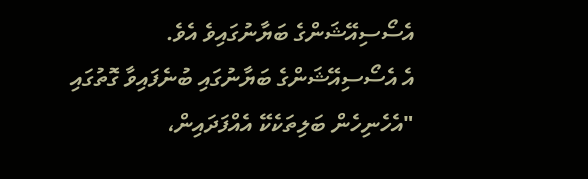އެސޯސިއޭޝަންގެ ބަޔާނުގައިވެ އެވެ.
އެ އެސޯސިއޭޝަންގެ ބަޔާނުގައި ބުނެފައިވާ ގޮތުގައި "އެހެނިހެން ބަލިތަކެކޭ އެއްފަދައިން،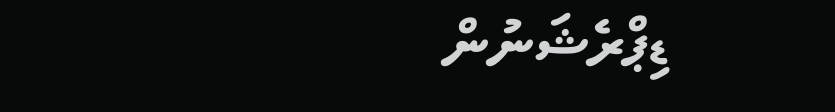ޑިޕްރެޝަނުން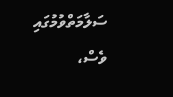ސަލާމަތްވުމުގައި ވެސް،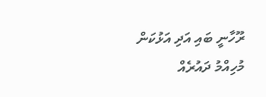ރޫހާނީ ބައި އަދި އަޅުކަން މުހިއްމު ދައުރެއް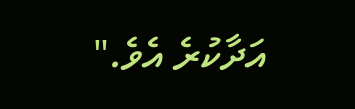އަދާކުރެ އެވެ."